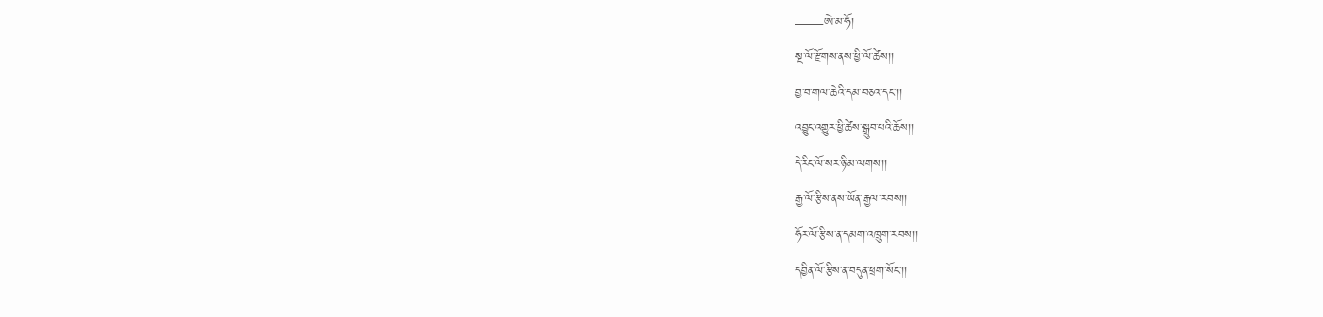——ཨེ་མ་ཧོ།
སྔ་ལོ་རྫོགས་ནས་ཕྱི་ལོ་ཚེས།།
བྱ་བ་གལ་ཆེའི་དམ་བཅའ་དང་།།
འབྱུང་འགྱུར་ཕྱི་ཚེས་སྒྲུབ་པའི་ཆོས།།
དེ་རིང་ལོ་སར་ཉི་མ་ལགས།།
རྒྱ་ལོ་རྩིས་ནས་ཡོན་རྒྱལ་རབས།།
ཧོར་ལོ་རྩིས་ན་དམག་འཁྲུག་རབས།།
དབྱིན་ལོ་རྩིས་ན་བདུན་ཕྲག་སོང་།།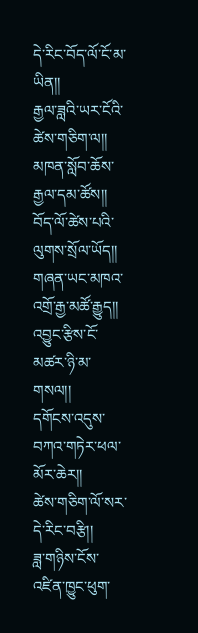དེ་རིང་བོད་ལོ་ངོ་མ་ཡིན།།
རྒྱལ་ཟླའི་ཡར་ངོའི་ཚེས་གཅིག་ལ།།
མཁན་སློབ་ཆོས་རྒྱལ་དམ་ཚོས།།
བོད་ལོ་ཚེས་པའི་ལུགས་སྲོལ་ཡོད།།
གཞན་ཡང་མཁའ་འགྲོ་རྒྱ་མཚོ་རྒྱུད།།
འབྱུང་རྩིས་ངོ་མཚར་ཉི་མ་གསལ།།
དགོངས་འདུས་བཀའ་གཏེར་ཕལ་མོར་ཆེར།།
ཚེས་གཅིག་ལོ་སར་དེ་རིང་བརྩི།།
ཟླ་གཉིས་ངོས་འཛིན་ཁྱུང་ཕུག་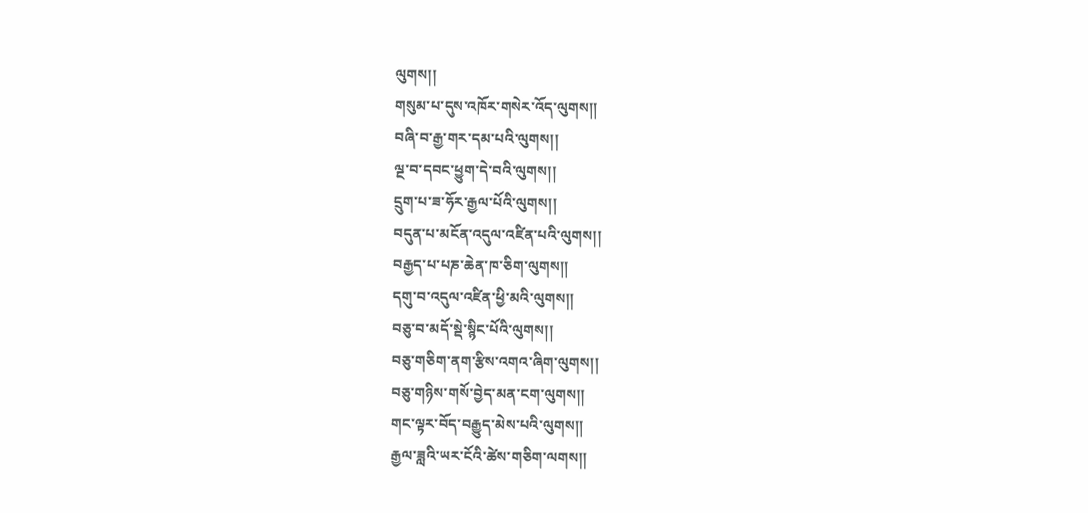ལུགས།།
གསུམ་པ་དུས་འཁོར་གསེར་འོད་ལུགས།།
བཞི་བ་རྒྱ་གར་དམ་པའི་ལུགས།།
ལྔ་བ་དབང་ཕྱུག་དེ་བའི་ལུགས།།
དྲུག་པ་ཟ་ཧོར་རྒྱལ་པོའི་ལུགས།།
བདུན་པ་མངོན་འདུལ་འཛིན་པའི་ལུགས།།
བརྒྱད་པ་པཎ་ཆེན་ཁ་ཅིག་ལུགས།།
དགུ་བ་འདུལ་འཛིན་ཕྱི་མའི་ལུགས།།
བཅུ་བ་མདོ་སྡེ་སྙིང་པོའི་ལུགས།།
བཅུ་གཅིག་ནག་རྩིས་འགའ་ཞིག་ལུགས།།
བཅུ་གཉིས་གསོ་བྱེད་མན་ངག་ལུགས།།
གང་ལྟར་བོད་བརྒྱུད་མེས་པའི་ལུགས།།
རྒྱལ་ཟླའི་ཡར་ངོའི་ཚེས་གཅིག་ལགས།།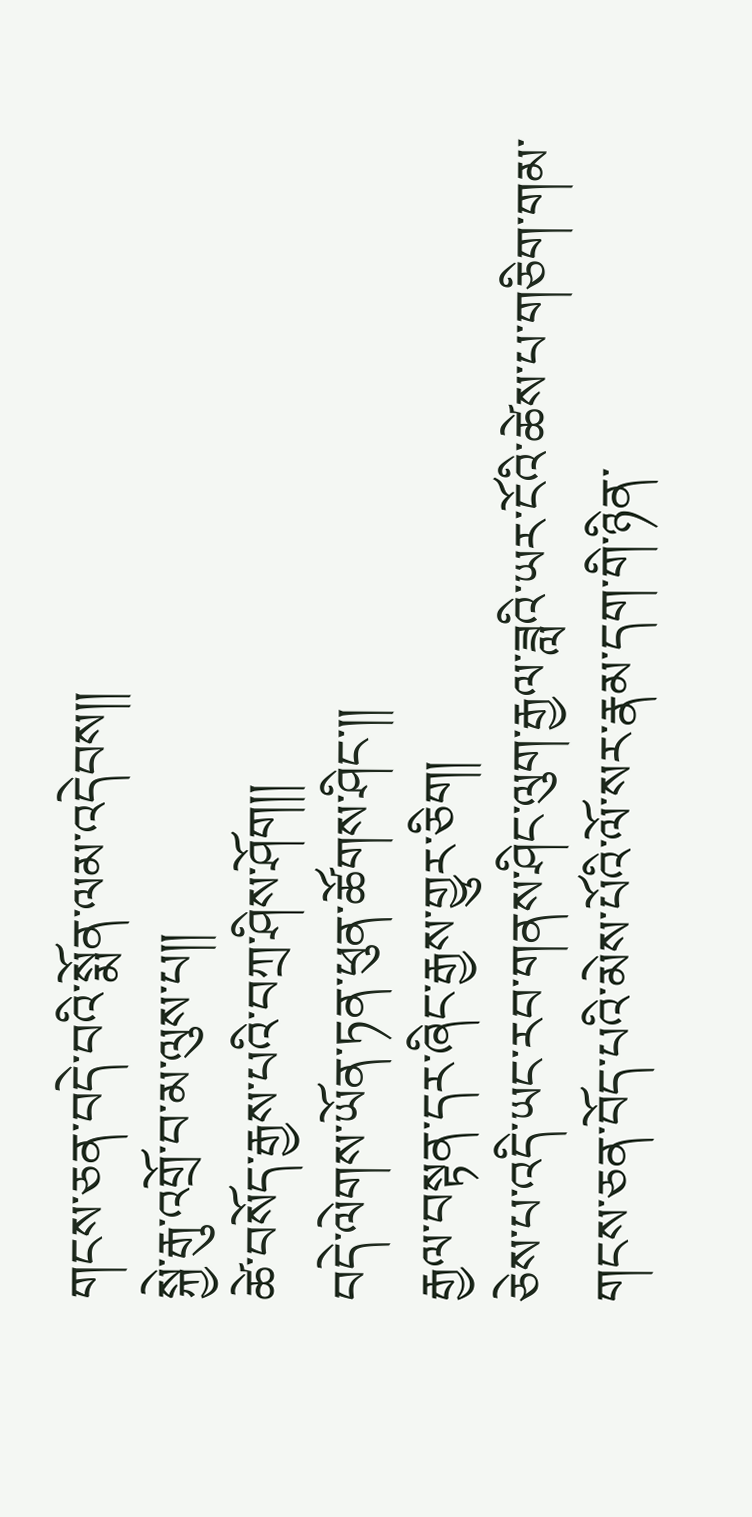གངས་ཅན་བདེ་བའི་སྨོན་ལམ་འདེབས།།
སྐྱེ་རྒུ་འགྲོ་བ་མ་ལུས་པ།།
ཚེ་བསོད་རྒྱས་པའི་བཀྲ་ཤིས་ཤོག།།
བདེ་ལེགས་ཡོན་ཏན་ཕུན་ཚོགས་ཤིང་།།
རྒྱལ་བསྟན་དར་ཞིང་རྒྱས་གྱུར་ཅིག།
ཅེས་པ་འདི་ཡང་རབ་གནས་ཤིང་ལུག་རྒྱལ་ཟླའི་ཡར་ངོའི་ཚེས་པ་གཅིག་གམ་གངས་ཅན་བོད་པའི་མེས་པོའི་ལོ་སར་རྣམ་དག་གི་ཉིན་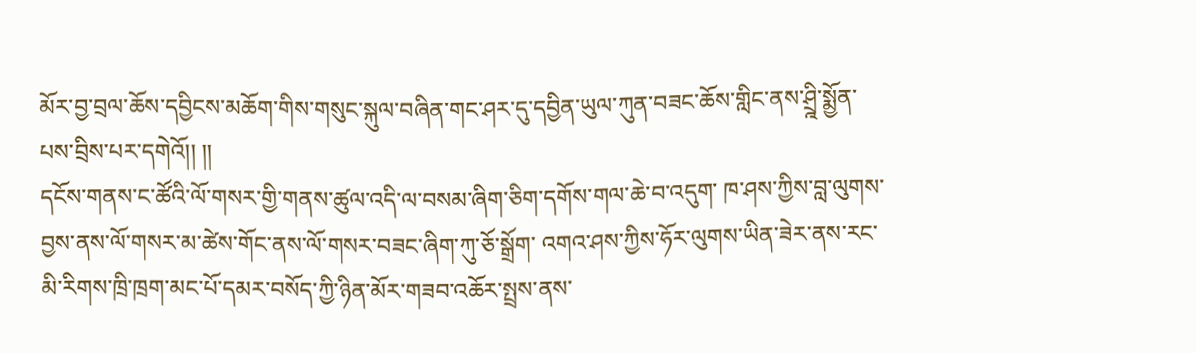མོར་བྱ་བྲལ་ཆོས་དབྱིངས་མཆོག་གིས་གསུང་སྐུལ་བཞིན་གང་ཤར་དུ་དབྱིན་ཡུལ་ཀུན་བཟང་ཆོས་གླིང་ནས་ཤྲྰི་སྨྱོན་པས་བྲིས་པར་དགེའོ།། །།
དངོས་གནས་ང་ཚོའི་ལོ་གསར་གྱི་གནས་ཚུལ་འདི་ལ་བསམ་ཞིག་ཅིག་དགོས་གལ་ཆེ་བ་འདུག་ ཁ་ཤས་ཀྱིས་བླ་ལུགས་བྱས་ནས་ལོ་གསར་མ་ཚེས་གོང་ནས་ལོ་གསར་བཟང་ཞིག་ཀུ་ཅོ་སྒྲོག་ འགའ་ཤས་ཀྱིས་ཧོར་ལུགས་ཡིན་ཟེར་ནས་རང་མི་རིགས་ཁྲི་ཁྲག་མང་པོ་དམར་བསོད་ཀྱི་ཉིན་མོར་གཟབ་འཆོར་སྤྲས་ནས་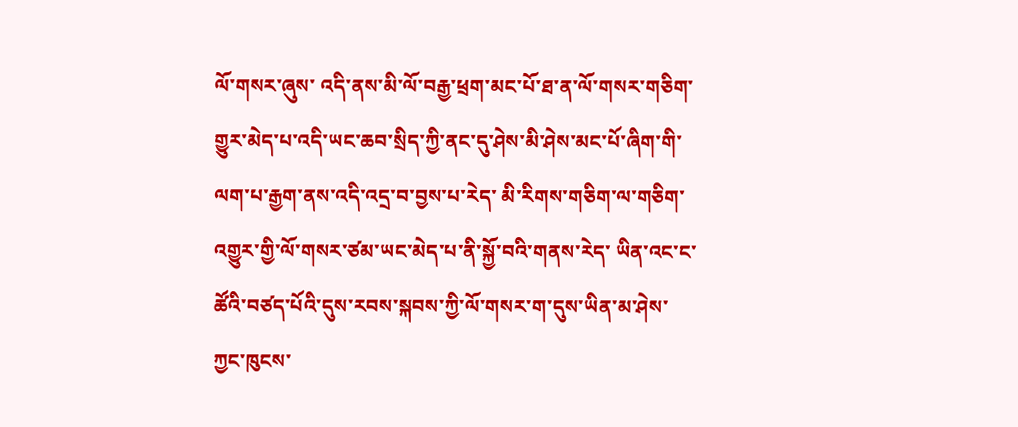ལོ་གསར་ཞུས་ འདི་ནས་མི་ལོ་བརྒྱ་ཕྲག་མང་པོ་ཐ་ན་ལོ་གསར་གཅིག་གྱུར་མེད་པ་འདི་ཡང་ཆབ་སྲིད་ཀྱི་ནང་དུ་ཤེས་མི་ཤེས་མང་པོ་ཞིག་གི་ལག་པ་རྒྱག་ནས་འདི་འདྲ་བ་བྱས་པ་རེད་ མི་རིགས་གཅིག་ལ་གཅིག་འགྱུར་གྱི་ལོ་གསར་ཙམ་ཡང་མེད་པ་ནི་སྐྱོ་བའི་གནས་རེད་ ཡིན་འང་ང་ཚོའི་བཙད་པོའི་དུས་རབས་སྐབས་ཀྱི་ལོ་གསར་ག་དུས་ཡིན་མ་ཤེས་ཀྱང་ཁུངས་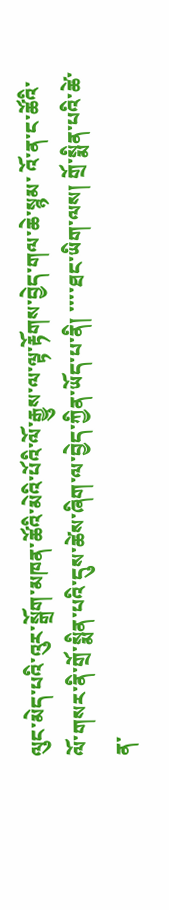ལུང་མེད་པའི་འུར་སྒྲོག་མཁན་ཚོའི་མེའི་པོའི་ལོ་རྒྱུས་ལ་ལྟ་རྟོགས་བྱེད་གལ་ཆེ་སྙམ་ འོ་ན་ང་ཚོའི་ལོ་གསར་ནི་གྲོ་སྨིན་པའི་དུས་ཚེས་ཞིག་ལ་བྱེད་ཀྱིན་ཡོད་པ་ནི། ་་་་ཐང་ཡིག་ལས། གྲོ་སྨིན་པའི་ཚེ་ན་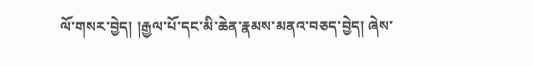ལོ་གསར་བྱེད། །རྒྱལ་པོ་དང་མི་ཆེན་རྣམས་མནའ་བཅད་བྱེད། ཞེས་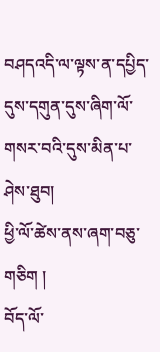བཤདའདི་ལ་ལྟས་ན་དཔྱིད་དུས་དགུན་དུས་ཞིག་ལོ་གསར་བའི་དུས་མིན་པ་ཤེས་ཐུབ།
ཕྱི་ལོ་ཚེས་ནས་ཞག་བཅུ་གཅིག །
བོད་ལོ་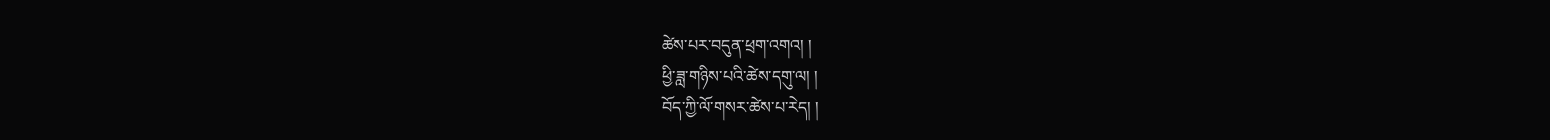ཚེས་པར་བདུན་ཕྲག་འགའ། །
ཕྱི་ཟླ་གཉིས་པའི་ཚེས་དགུ་ལ། །
བོད་ཀྱི་ལོ་གསར་ཚེས་པ་རེད། །